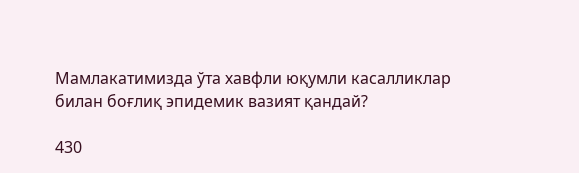Мамлакатимизда ўта хавфли юқумли касалликлар билан боғлиқ эпидемик вазият қандай?

430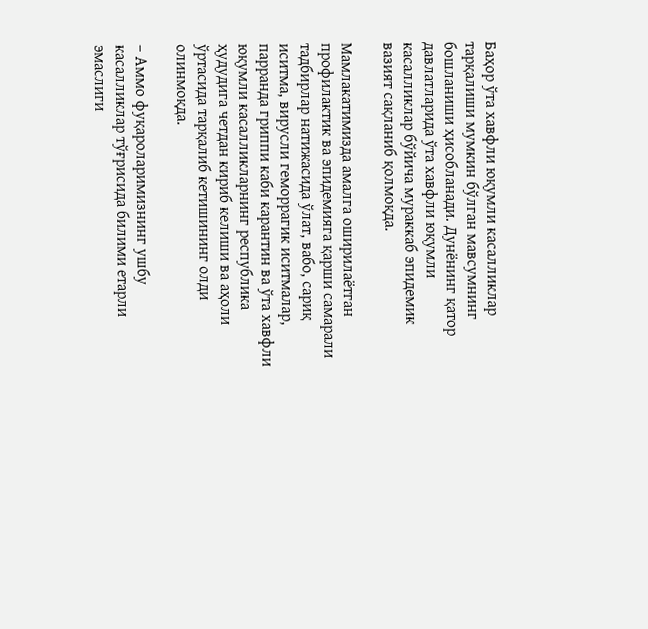Баҳор ўта хавфли юқумли касалликлар тарқалиши мумкин бўлган мавсумнинг бошланиши ҳисобланади. Дунёнинг қатор давлатларида ўта хавфли юқумли касалликлар бўйича мураккаб эпидемик вазият сақланиб қолмоқда.

Мамлакатимизда амалга оширилаётган профилактик ва эпидемияга қарши самарали тадбирлар натижасида ўлат, вабо, сариқ иситма, вирусли геморрагик иситмалар, парранда гриппи каби карантин ва ўта хавфли юқумли касалликларнинг республика ҳудудига четдан кириб келиши ва аҳоли ўртасида тарқалиб кетишининг олди олинмоқда.

– Аммо фуқароларимизнинг ушбу касалликлар тўғрисида билими етарли эмаслиги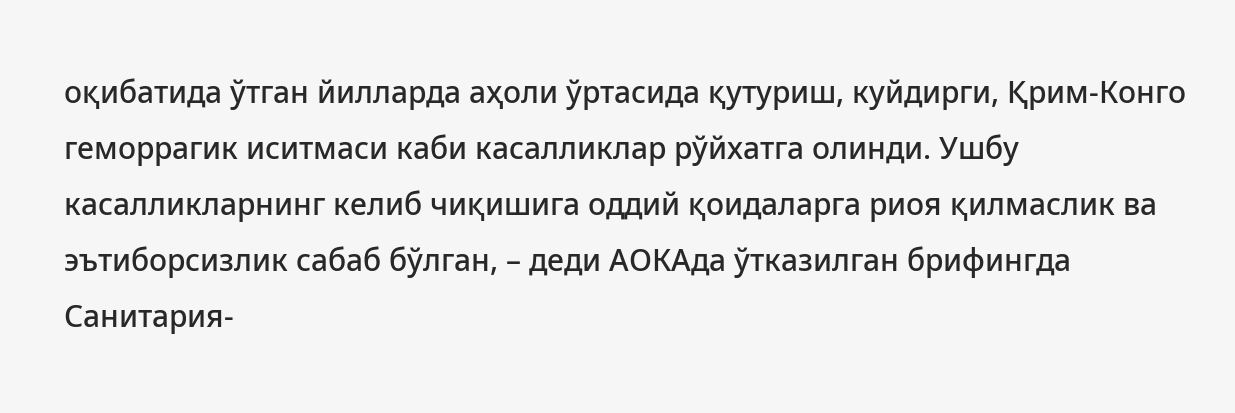оқибатида ўтган йилларда аҳоли ўртасида қутуриш, куйдирги, Қрим-Конго геморрагик иситмаси каби касалликлар рўйхатга олинди. Ушбу касалликларнинг келиб чиқишига оддий қоидаларга риоя қилмаслик ва эътиборсизлик сабаб бўлган, – деди АОКАда ўтказилган брифингда Санитария-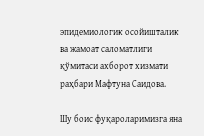эпидемиологик осойишталик ва жамоат саломатлиги қўмитаси ахборот хизмати раҳбари Мафтуна Саидова.

Шу боис фуқароларимизга яна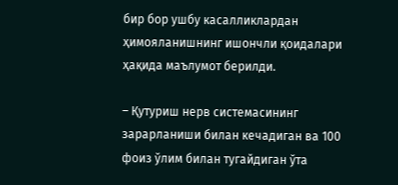бир бор ушбу касалликлардан ҳимояланишнинг ишончли қоидалари ҳақида маълумот берилди.

– Қутуриш нерв системасининг зарарланиши билан кечадиган ва 100 фоиз ўлим билан тугайдиган ўта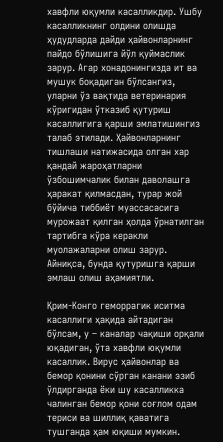хавфли юқумли касалликдир. Ушбу касалликнинг олдини олишда ҳудудларда дайди ҳайвонларнинг пайдо бўлишига йўл қуймаслик зарур. Агар хонадонингизда ит ва мушук боқадиган бўлсангиз, уларни ўз вақтида ветеринария кўригидан ўтказиб қутуриш касаллигига қарши эмлатишингиз талаб этилади. Ҳайвонларнинг тишлаши натижасида олган хар қандай жароҳатларни ўзбошимчалик билан даволашга ҳаракат қилмасдан, турар жой бўйича тиббиёт муассасасига мурожаат қилган ҳолда ўрнатилган тартибга кўра керакли муолажаларни олиш зарур. Айниқса, бунда қутуришга қарши эмлаш олиш аҳамиятли.

Қрим-Конго геморрагик иситма касаллиги ҳақида айтадиган бўлсам, у – каналар чақиши орқали юқадиган, ўта хавфли юқумли касаллик. Вирус ҳайвонлар ва бемор қонини сўрган канани эзиб ўлдирганда ёки шу касалликка чалинган бемор қони соғлом одам териси ва шиллиқ қаватига тушганда ҳам юқиши мумкин.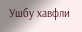Ушбу хавфли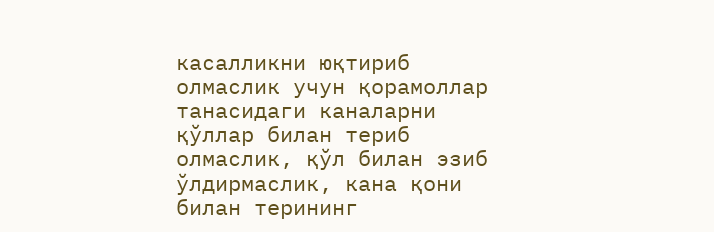касалликни юқтириб олмаслик учун қорамоллар танасидаги каналарни қўллар билан териб олмаслик, қўл билан эзиб ўлдирмаслик, кана қони билан терининг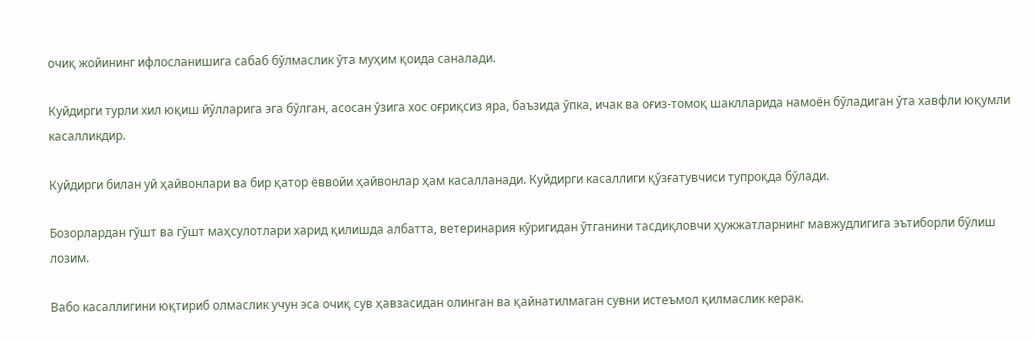очиқ жойининг ифлосланишига сабаб бўлмаслик ўта муҳим қоида саналади.

Куйдирги турли хил юқиш йўлларига эга бўлган, асосан ўзига хос оғриқсиз яра, баъзида ўпка, ичак ва оғиз-томоқ шаклларида намоён бўладиган ўта хавфли юқумли касалликдир.

Куйдирги билан уй ҳайвонлари ва бир қатор ёввойи ҳайвонлар ҳам касалланади. Куйдирги касаллиги қўзғатувчиси тупроқда бўлади.

Бозорлардан гўшт ва гўшт маҳсулотлари харид қилишда албатта, ветеринария кўригидан ўтганини тасдиқловчи ҳужжатларнинг мавжудлигига эътиборли бўлиш лозим.

Вабо касаллигини юқтириб олмаслик учун эса очиқ сув ҳавзасидан олинган ва қайнатилмаган сувни истеъмол қилмаслик керак.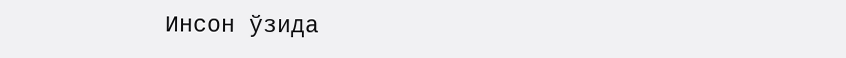Инсон ўзида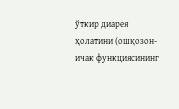ўткир диарея ҳолатини (ошқозон-ичак функциясининг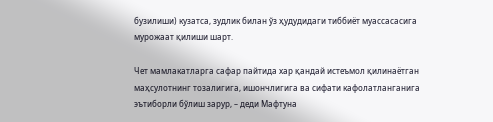бузилиши) кузатса, зудлик билан ўз ҳудудидаги тиббиёт муассасасига мурожаат қилиши шарт.

Чет мамлакатларга сафар пайтида хар қандай истеъмол қилинаётган маҳсулотнинг тозалигига, ишончлигига ва сифати кафолатланганига эътиборли бўлиш зарур, – деди Мафтуна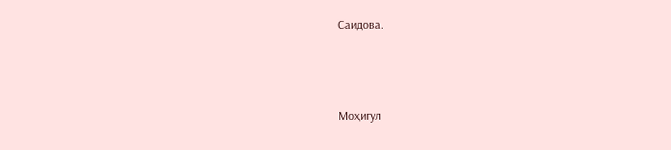Саидова.



Моҳигул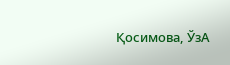Қосимова, ЎзА